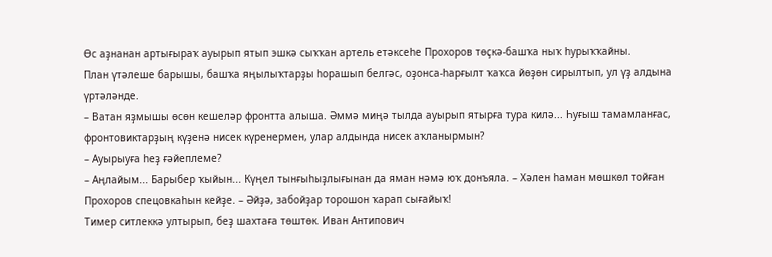Өс аҙнанан артығыраҡ ауырып ятып эшкә сыҡҡан артель етәксеһе Прохоров төҫкә-башҡа ныҡ һурыҡҡайны.
План үтәлеше барышы, башҡа яңылыҡтарҙы һорашып белгәс, оҙонса-һарғылт ҡаҡса йөҙөн сирылтып, ул үҙ алдына үртәләнде.
– Ватан яҙмышы өсөн кешеләр фронтта алыша. Әммә миңә тылда ауырып ятырға тура килә... Һуғыш тамамланғас, фронтовиктарҙың күҙенә нисек күренермен, улар алдында нисек аҡланырмын?
– Ауырыуға һеҙ ғәйеплеме?
– Аңлайым... Барыбер ҡыйын... Күңел тынғыһыҙлығынан да яман нәмә юҡ донъяла. – Хәлен һаман мөшкөл тойған Прохоров спецовкаһын кейҙе. – Әйҙә, забойҙар торошон ҡарап сығайыҡ!
Тимер ситлеккә ултырып, беҙ шахтаға төштөк. Иван Антипович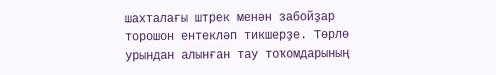шахталағы штрек менән забойҙар торошон ентекләп тикшерҙе. Төрлө урындан алынған тау тоҡомдарының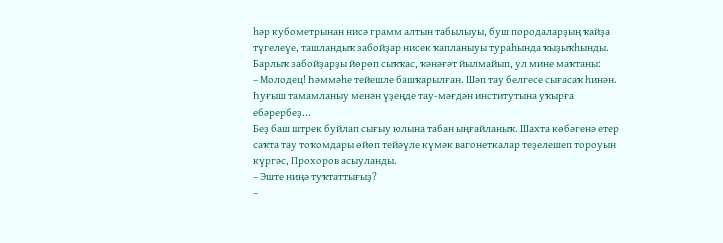һәр кубометрынан нисә грамм алтын табылыуы, буш породаларҙың ҡайҙа түгелеүе, ташландыҡ забойҙар нисек ҡапланыуы тураһында ҡыҙыҡһынды.
Барлыҡ забойҙарҙы йөрөп сыҡҡас, ҡәнәғәт йылмайып, ул мине маҡтаны:
– Молодец! Һәммәһе тейешле башҡарылған. Шәп тау белгесе сығасаҡ һинән. Һуғыш тамамланыу менән үҙеңде тау-мәғдән институтына уҡырға ебәрербеҙ...
Беҙ баш штрек буйлап сығыу юлына табан ыңғайланыҡ. Шахта көбәгенә етер саҡта тау тоҡомдары өйөп тейәүле күмәк вагонеткалар теҙелешеп тороуын күргәс, Прохоров асыуланды.
– Эште ниңә туҡтаттығыҙ?
–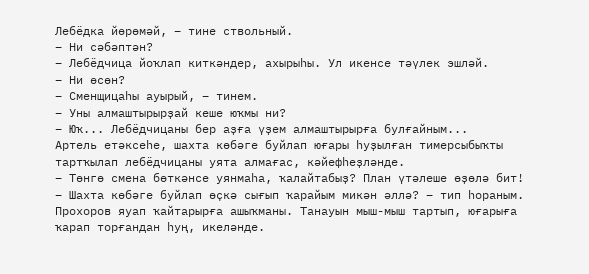Лебёдка йөрөмәй, – тине ствольный.
– Ни сәбәптән?
– Лебёдчица йоҡлап киткәндер, ахырыһы. Ул икенсе тәүлек эшләй.
– Ни өсөн?
– Сменщицаһы ауырый, – тинем.
– Уны алмаштырырҙай кеше юҡмы ни?
– Юҡ... Лебёдчицаны бер аҙға үҙем алмаштырырға булғайным...
Артель етәксеһе, шахта көбәге буйлап юғары һуҙылған тимерсыбыҡты тартҡылап лебёдчицаны уята алмағас, кәйефһеҙләнде.
– Төнгө смена бөткәнсе уянмаһа, ҡалайтабыҙ? План үтәлеше өҙөлә бит!
– Шахта көбәге буйлап өҫкә сығып ҡарайым микән әллә? – тип һораным.
Прохоров яуап ҡайтарырға ашыҡманы. Танауын мыш-мыш тартып, юғарыға ҡарап торғандан һуң, икеләнде.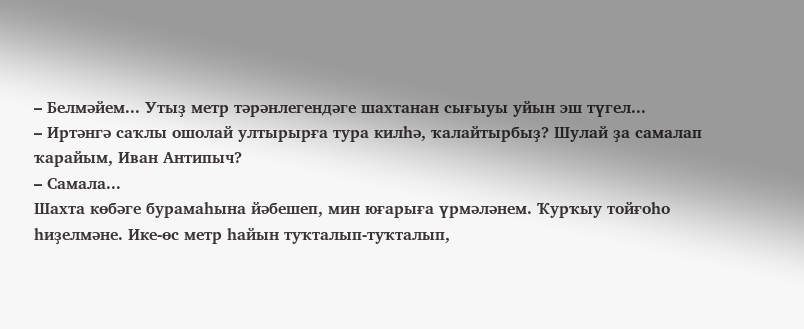– Белмәйем... Утыҙ метр тәрәнлегендәге шахтанан сығыуы уйын эш түгел...
– Иртәнгә саҡлы ошолай ултырырға тура килһә, ҡалайтырбыҙ? Шулай ҙа самалап ҡарайым, Иван Антипыч?
– Самала...
Шахта көбәге бурамаһына йәбешеп, мин юғарыға үрмәләнем. Ҡурҡыу тойғоһо һиҙелмәне. Ике-өс метр һайын туҡталып-туҡталып,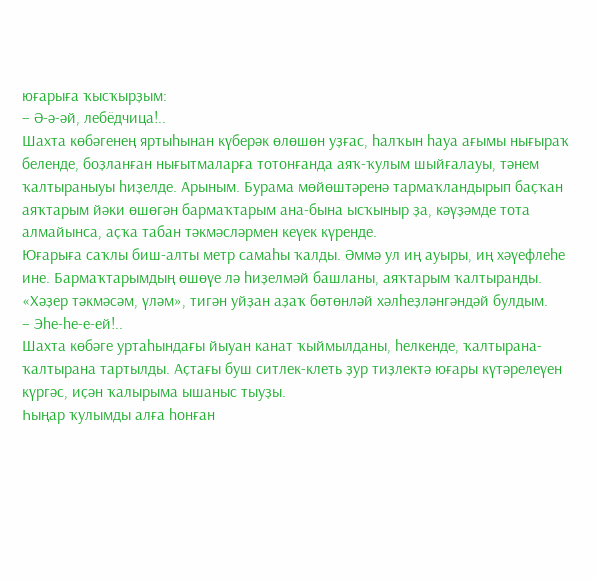юғарыға ҡысҡырҙым:
– Ә-ә-әй, лебёдчица!..
Шахта көбәгенең яртыһынан күберәк өлөшөн уҙғас, һалҡын һауа ағымы нығыраҡ беленде, боҙланған нығытмаларға тотонғанда аяҡ-ҡулым шыйғалауы, тәнем ҡалтыраныуы һиҙелде. Арыным. Бурама мөйөштәренә тармаҡландырып баҫҡан аяҡтарым йәки өшөгән бармаҡтарым ана-бына ысҡыныр ҙа, кәүҙәмде тота алмайынса, аҫҡа табан тәкмәсләрмен кеүек күренде.
Юғарыға саҡлы биш-алты метр самаһы ҡалды. Әммә ул иң ауыры, иң хәүефлеһе ине. Бармаҡтарымдың өшөүе лә һиҙелмәй башланы, аяҡтарым ҡалтыранды.
«Хәҙер тәкмәсәм, үләм», тигән уйҙан аҙаҡ бөтөнләй хәлһеҙләнгәндәй булдым.
– Эһе-һе-е-ей!..
Шахта көбәге уртаһындағы йыуан канат ҡыймылданы, һелкенде, ҡалтырана-ҡалтырана тартылды. Аҫтағы буш ситлек-клеть ҙур тиҙлектә юғары күтәрелеүен күргәс, иҫән ҡалырыма ышаныс тыуҙы.
Һыңар ҡулымды алға һонған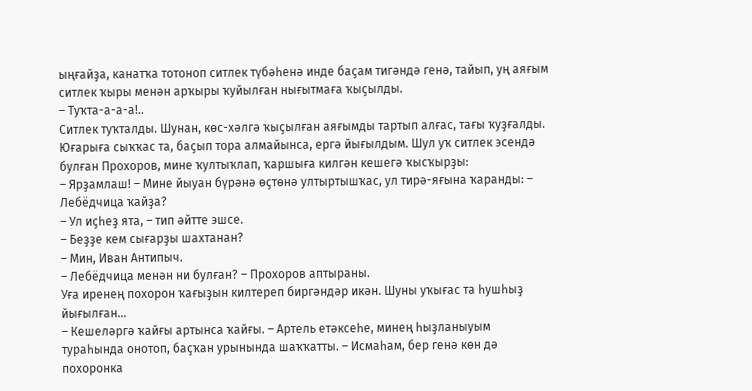ыңғайҙа, канатҡа тотоноп ситлек түбәһенә инде баҫам тигәндә генә, тайып, уң аяғым ситлек ҡыры менән арҡыры ҡуйылған нығытмаға ҡыҫылды.
– Туҡта-а-а-а!..
Ситлек туҡталды. Шунан, көс-хәлгә ҡыҫылған аяғымды тартып алғас, тағы ҡуҙғалды.
Юғарыға сыҡҡас та, баҫып тора алмайынса, ергә йығылдым. Шул уҡ ситлек эсендә булған Прохоров, мине ҡултыҡлап, ҡаршыға килгән кешегә ҡысҡырҙы:
– Ярҙамлаш! – Мине йыуан бүрәнә өҫтөнә ултыртышҡас, ул тирә-яғына ҡаранды: – Лебёдчица ҡайҙа?
– Ул иҫһеҙ ята, – тип әйтте эшсе.
– Беҙҙе кем сығарҙы шахтанан?
– Мин, Иван Антипыч.
– Лебёдчица менән ни булған? – Прохоров аптыраны.
Уға иренең похорон ҡағыҙын килтереп биргәндәр икән. Шуны уҡығас та һушһыҙ йығылған...
– Кешеләргә ҡайғы артынса ҡайғы. – Артель етәксеһе, минең һыҙланыуым тураһында онотоп, баҫҡан урынында шаҡҡатты. – Исмаһам, бер генә көн дә похоронка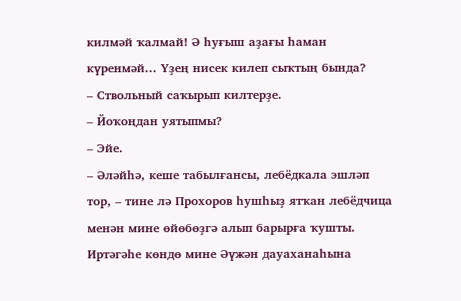килмәй ҡалмай! Ә һуғыш аҙағы һаман күренмәй... Үҙең нисек килеп сыҡтың бында?
– Ствольный саҡырып килтерҙе.
– Йоҡоңдан уятыпмы?
– Эйе.
– Әләйһә, кеше табылғансы, лебёдкала эшләп тор, – тине лә Прохоров һушһыҙ ятҡан лебёдчица менән мине өйөбөҙгә алып барырға ҡушты.
Иртәгәһе көндө мине Әүжән дауаханаһына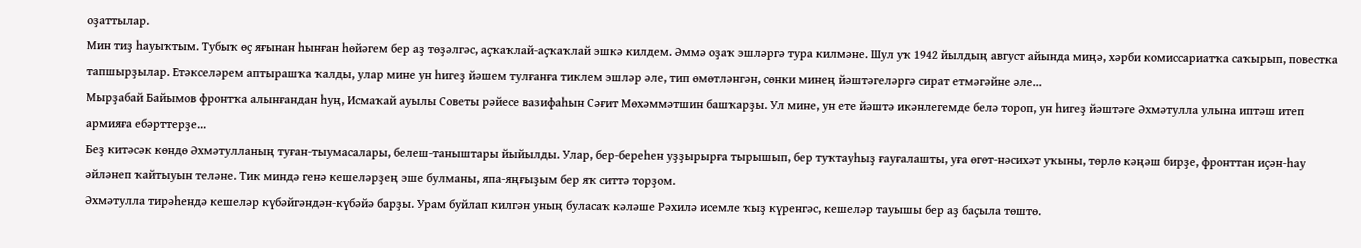оҙаттылар.
Мин тиҙ һауыҡтым. Тубыҡ өҫ яғынан һынған һөйәгем бер аҙ төҙәлгәс, аҫҡаҡлай-аҫҡаҡлай эшкә килдем. Әммә оҙаҡ эшләргә тура килмәне. Шул уҡ 1942 йылдың август айында миңә, хәрби комиссариатҡа саҡырып, повестка тапшырҙылар. Етәкселәрем аптырашҡа ҡалды, улар мине ун һигеҙ йәшем тулғанға тиклем эшләр әле, тип өмөтләнгән, сөнки минең йәштәгеләргә сират етмәгәйне әле...
Мырҙабай Байымов фронтҡа алынғандан һуң, Исмаҡай ауылы Советы рәйесе вазифаһын Сәғит Мөхәммәтшин башҡарҙы. Ул мине, ун ете йәштә икәнлегемде белә тороп, ун һигеҙ йәштәге Әхмәтулла улына иптәш итеп армияға ебәрттерҙе...
Беҙ китәсәк көндө Әхмәтулланың туған-тыумасалары, белеш-таныштары йыйылды. Улар, бер-береһен уҙҙырырға тырышып, бер туҡтауһыҙ ғауғалашты, уға өгөт-нәсихәт уҡыны, төрлө кәңәш бирҙе, фронттан иҫән-һау әйләнеп ҡайтыуын теләне. Тик миндә генә кешеләрҙең эше булманы, япа-яңғыҙым бер яҡ ситтә торҙом.
Әхмәтулла тирәһендә кешеләр күбәйгәндән-күбәйә барҙы. Урам буйлап килгән уның буласаҡ кәләше Рәхилә исемле ҡыҙ күренгәс, кешеләр тауышы бер аҙ баҫыла төштө.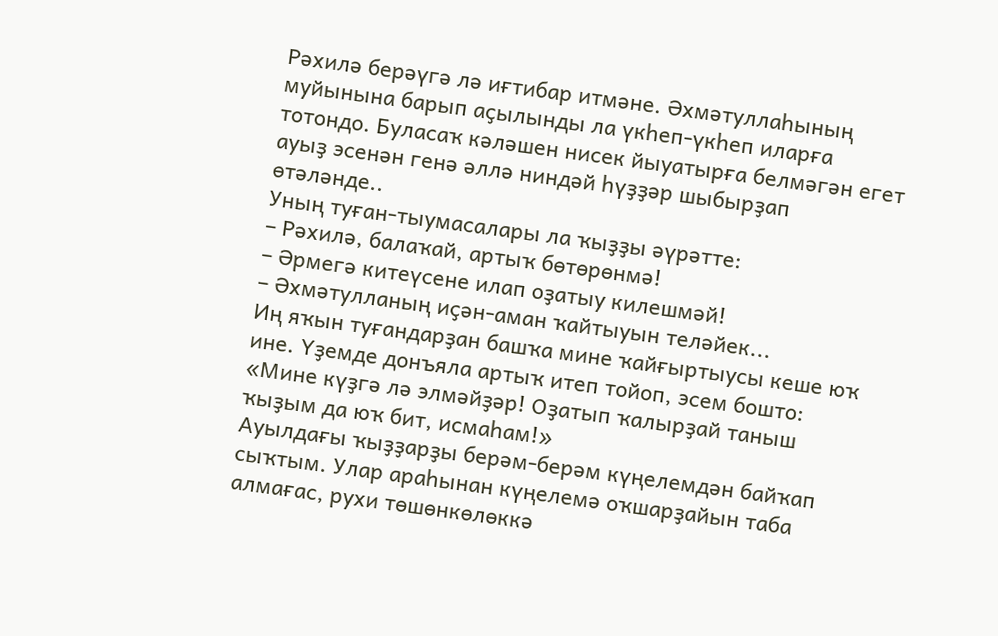Рәхилә берәүгә лә иғтибар итмәне. Әхмәтуллаһының муйынына барып аҫылынды ла үкһеп-үкһеп иларға тотондо. Буласаҡ кәләшен нисек йыуатырға белмәгән егет ауыҙ эсенән генә әллә ниндәй һүҙҙәр шыбырҙап өтәләнде..
Уның туған-тыумасалары ла ҡыҙҙы әүрәтте:
– Рәхилә, балаҡай, артыҡ бөтөрөнмә!
– Әрмегә китеүсене илап оҙатыу килешмәй!
– Әхмәтулланың иҫән-аман ҡайтыуын теләйек...
Иң яҡын туғандарҙан башҡа мине ҡайғыртыусы кеше юҡ ине. Үҙемде донъяла артыҡ итеп тойоп, эсем бошто: «Мине күҙгә лә элмәйҙәр! Оҙатып ҡалырҙай таныш ҡыҙым да юҡ бит, исмаһам!»
Ауылдағы ҡыҙҙарҙы берәм-берәм күңелемдән байҡап сыҡтым. Улар араһынан күңелемә оҡшарҙайын таба алмағас, рухи төшөнкөлөккә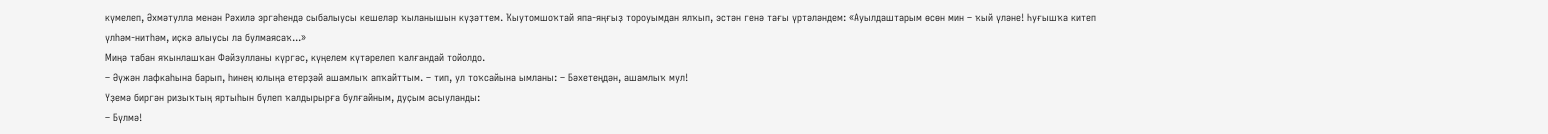күмелеп, Әхмәтулла менән Рәхилә эргәһендә сыбалыусы кешеләр ҡыланышын күҙәттем. Ҡыутомшоҡтай япа-яңғыҙ тороуымдан ялҡып, эстән генә тағы үртәләндем: «Ауылдаштарым өсөн мин – ҡый үләне! Һуғышҡа китеп үлһәм-нитһәм, иҫкә алыусы ла булмаясаҡ...»
Миңә табан яҡынлашҡан Фәйзулланы күргәс, күңелем күтәрелеп ҡалғандай тойолдо.
– Әүжән лафкаһына барып, һинең юлыңа етерҙәй ашамлыҡ апҡайттым. – тип, ул тоҡсайына ымланы: – Бәхетеңдән, ашамлыҡ мул!
Үҙемә биргән ризыҡтың яртыһын бүлеп ҡалдырырға булғайным, дуҫым асыуланды:
– Бүлмә!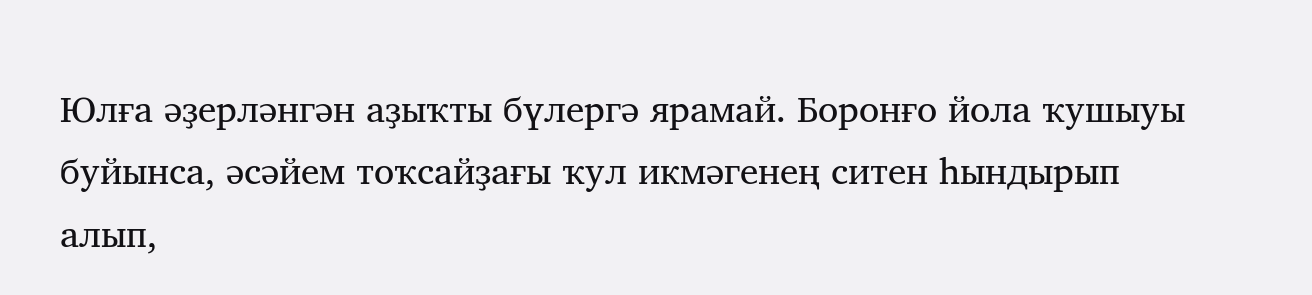Юлға әҙерләнгән аҙыҡты бүлергә ярамай. Боронғо йола ҡушыуы буйынса, әсәйем тоҡсайҙағы ҡул икмәгенең ситен һындырып алып,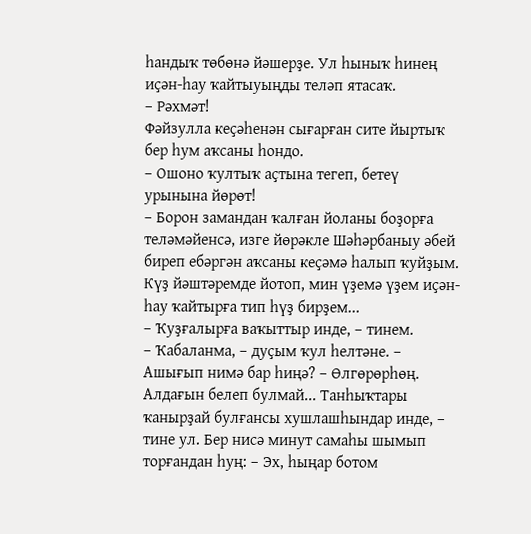һандыҡ төбөнә йәшерҙе. Ул һыныҡ һинең иҫән-һау ҡайтыуыңды теләп ятасаҡ.
– Рәхмәт!
Фәйзулла кеҫәһенән сығарған сите йыртыҡ бер һум аҡсаны һондо.
– Ошоно ҡултыҡ аҫтына тегеп, бетеү урынына йөрөт!
– Борон замандан ҡалған йоланы боҙорға теләмәйенсә, изге йөрәкле Шәһәрбаныу әбей биреп ебәргән аҡсаны кеҫәмә һалып ҡуйҙым.
Күҙ йәштәремде йотоп, мин үҙемә үҙем иҫән-һау ҡайтырға тип һүҙ бирҙем...
– Ҡуҙғалырға ваҡыттыр инде, – тинем.
– Ҡабаланма, – дуҫым ҡул һелтәне. – Ашығып нимә бар һиңә? – Өлгөрөрһөң. Алдағын белеп булмай... Танһыҡтары ҡанырҙай булғансы хушлашһындар инде, – тине ул. Бер нисә минут самаһы шымып торғандан һуң: – Эх, һыңар ботом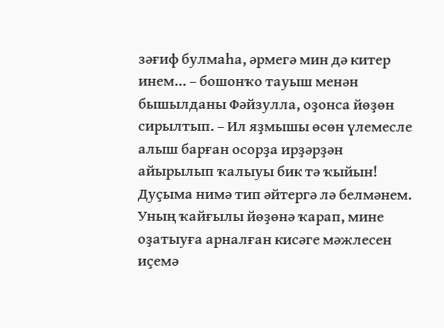зәғиф булмаһа, әрмегә мин дә китер инем... – бошонҡо тауыш менән бышылданы Фәйзулла, оҙонса йөҙөн сирылтып. – Ил яҙмышы өсөн үлемесле алыш барған осорҙа ирҙәрҙән айырылып ҡалыуы бик тә ҡыйын!
Дуҫыма нимә тип әйтергә лә белмәнем.
Уның ҡайғылы йөҙөнә ҡарап, мине оҙатыуға арналған кисәге мәжлесен иҫемә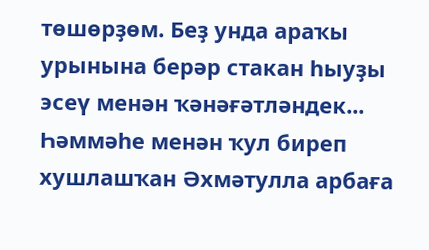төшөрҙөм. Беҙ унда араҡы урынына берәр стакан һыуҙы эсеү менән ҡәнәғәтләндек...
Һәммәһе менән ҡул биреп хушлашҡан Әхмәтулла арбаға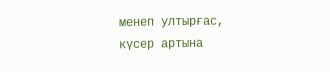менеп ултырғас, күсер артына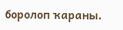боролоп ҡараны.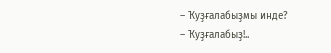– Ҡуҙғалабыҙмы инде?
– Ҡуҙғалабыҙ!..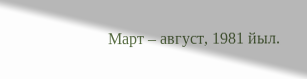Март – август, 1981 йыл.